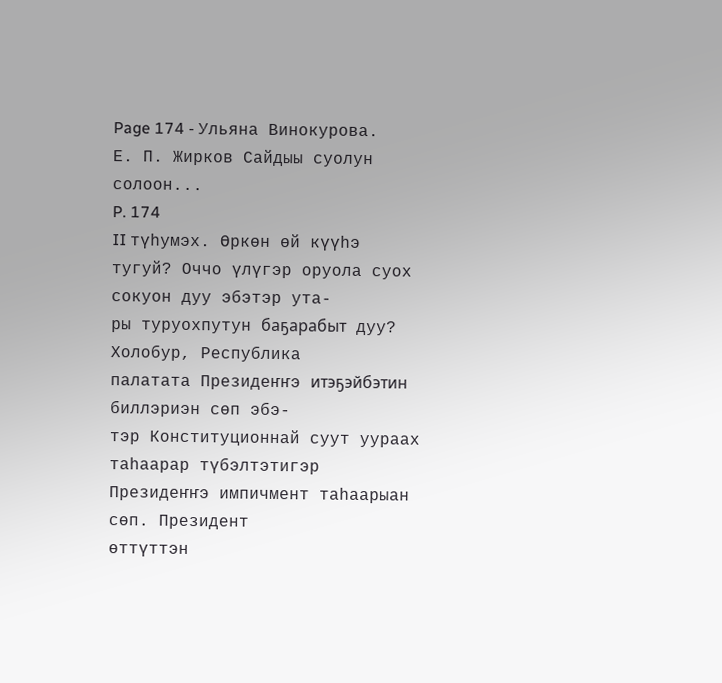Page 174 - Ульяна Винокурова. Е. П. Жирков Сайдыы суолун солоон...
P. 174
II түһумэх. Өркөн өй күүһэ
тугуй? Оччо үлүгэр оруола суох сокуон дуу эбэтэр ута-
ры туруохпутун баҕарабыт дуу? Холобур, Республика
палатата Президеҥҥэ итэҕэйбэтин биллэриэн сөп эбэ-
тэр Конституционнай суут уураах таһаарар түбэлтэтигэр
Президеҥҥэ импичмент таһаарыан сөп. Президент
өттүттэн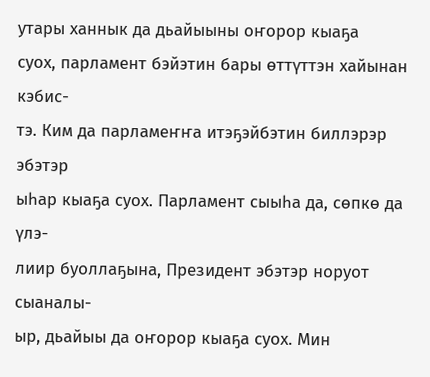утары ханнык да дьайыыны оҥорор кыаҕа
суох, парламент бэйэтин бары өттүттэн хайынан кэбис-
тэ. Ким да парламеҥҥа итэҕэйбэтин биллэрэр эбэтэр
ыһар кыаҕа суох. Парламент сыыһа да, сөпкө да үлэ-
лиир буоллаҕына, Президент эбэтэр норуот сыаналы-
ыр, дьайыы да оҥорор кыаҕа суох. Мин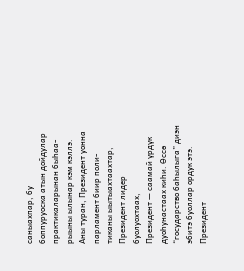саныахпар, бу
боппуруоска атын дойдулар практикаларынан быһаа-
рыыны ылынар кэм кэллэ.
Аны туран, Президент уонна парламент биир поли-
тиканы ыытыахтаахтар, Президент лидер буолуохтаах,
Президент — саамай үрдүк дуоһунастаах киһи. Өссө
“государство баһылыга” диэн эбитэ буоллар ордук этэ.
Президент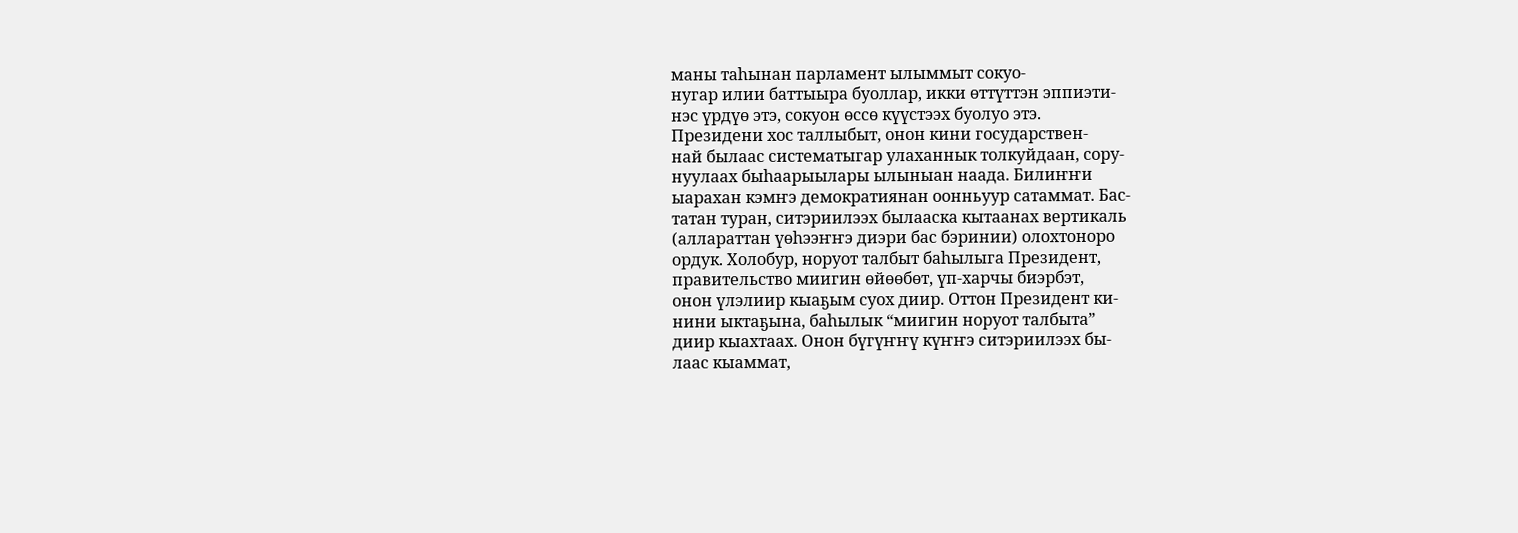маны таһынан парламент ылыммыт сокуо-
нугар илии баттыыра буоллар, икки өттүттэн эппиэти-
нэс үрдүө этэ, сокуон өссө күүстээх буолуо этэ.
Президени хос таллыбыт, онон кини государствен-
най былаас систематыгар улаханнык толкуйдаан, сору-
нуулаах быһаарыылары ылыныан наада. Билиҥҥи
ыарахан кэмҥэ демократиянан оонньуур сатаммат. Бас-
татан туран, ситэриилээх былааска кытаанах вертикаль
(аллараттан үөһээҥҥэ диэри бас бэринии) олохтоноро
ордук. Холобур, норуот талбыт баһылыга Президент,
правительство миигин өйөөбөт, үп-харчы биэрбэт,
онон үлэлиир кыаҕым суох диир. Оттон Президент ки-
нини ыктаҕына, баһылык “миигин норуот талбыта”
диир кыахтаах. Онон бүгүҥҥү күҥҥэ ситэриилээх бы-
лаас кыаммат,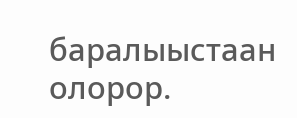баралыыстаан олорор.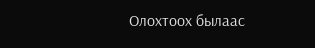Олохтоох былаас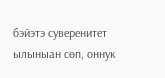бэйэтэ суверенитет ылыныан сөп, оннук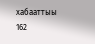хабааттыы
162